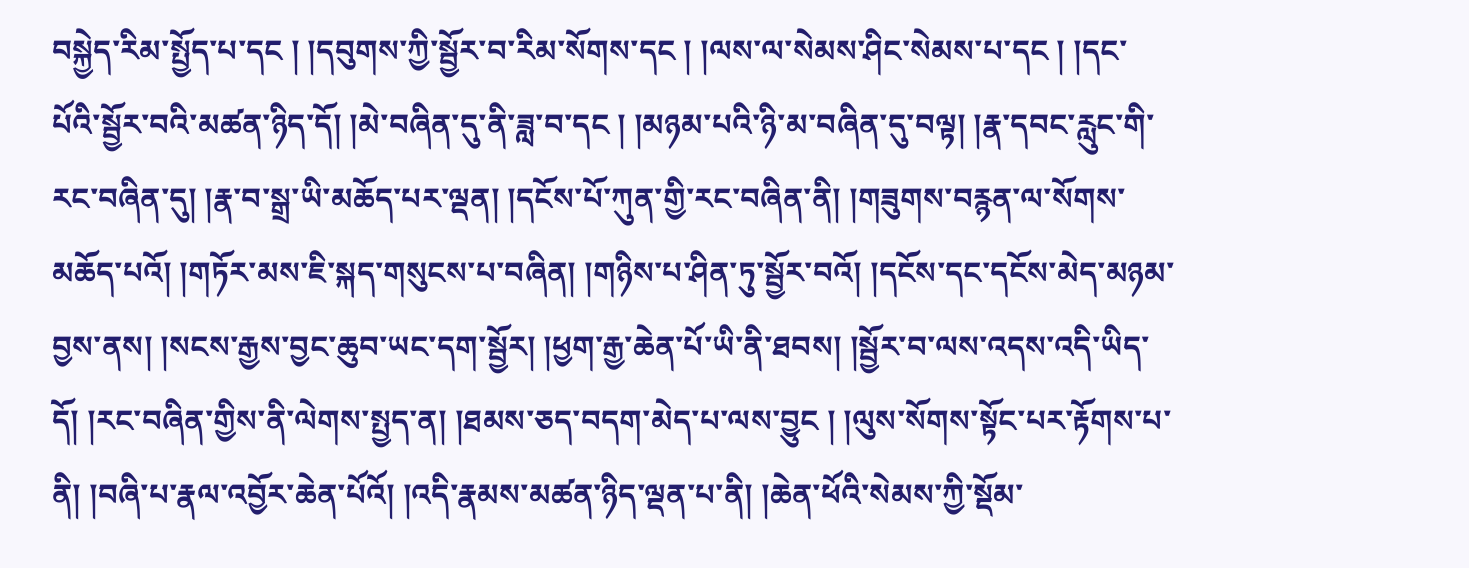བསྐྱེད་རིམ་སྤྱོད་པ་དང ། །དབུགས་ཀྱི་སྦྱོར་བ་རིམ་སོགས་དང ། །ལས་ལ་སེམས་ཤིང་སེམས་པ་དང ། །དང་པོའི་སྦྱོར་བའི་མཚན་ཉིད་དོ། །མེ་བཞིན་དུ་ནི་ཟླ་བ་དང ། །མཉམ་པའི་ཉི་མ་བཞིན་དུ་བལྟ། །རྣ་དབང་རླུང་གི་རང་བཞིན་དུ། །རྣ་བ་སྒྲ་ཡི་མཆོད་པར་ལྡན། །དངོས་པོ་ཀུན་གྱི་རང་བཞིན་ནི། །གཟུགས་བརྙན་ལ་སོགས་མཆོད་པའོ། །གཏོར་མས་ཇི་སྐད་གསུངས་པ་བཞིན། །གཉིས་པ་ཤིན་ཏུ་སྦྱོར་བའོ། །དངོས་དང་དངོས་མེད་མཉམ་བྱས་ནས། །སངས་རྒྱས་བྱང་ཆུབ་ཡང་དག་སྦྱོར། །ཕྱག་རྒྱ་ཆེན་པོ་ཡི་ནི་ཐབས། །སྦྱོར་བ་ལས་འདས་འདི་ཡིད་དོ། །རང་བཞིན་གྱིས་ནི་ལེགས་སྤྱད་ན། །ཐམས་ཅད་བདག་མེད་པ་ལས་བྱུང ། །ལུས་སོགས་སྟོང་པར་རྟོགས་པ་ནི། །བཞི་པ་རྣལ་འབྱོར་ཆེན་པོའོ། །འདི་རྣམས་མཚན་ཉིད་ལྡན་པ་ནི། །ཆེན་ཕོའི་སེམས་ཀྱི་སྡོམ་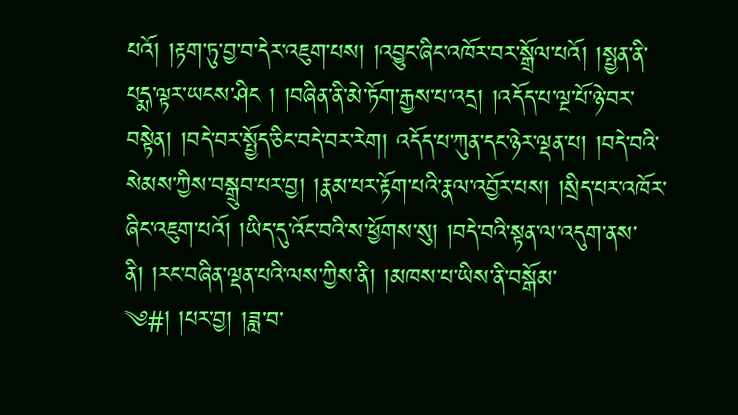པའོ། །རྟག་ཏུ་བྱ་བ་དེར་འཇུག་པས། །འབྱུང་ཞིང་འཁོར་བར་སྒྲོལ་པའོ། །སྤྱན་ནི་པདྨ་ལྟར་ཡངས་ཤིང ། །བཞིན་ནི་མེ་ཏོག་རྒྱས་པ་འདྲ། །འདོད་པ་ལྔ་པོ་ཉེ་བར་བསྟེན། །བདེ་བར་སྤྱོད་ཅིང་བདེ་བར་རེག། འདོད་པ་ཀུན་དང་ཉེར་ལྡན་པ། །བདེ་བའི་སེམས་ཀྱིས་བསྒྲུབ་པར་བྱ། །རྣམ་པར་རྟོག་པའི་རྣལ་འབྱོར་པས། །སྲིད་པར་འཁོར་ཞིང་འཇུག་པའོ། །ཡིད་དུ་འོང་བའི་ས་ཕྱོགས་སུ། །བདེ་བའི་སྟན་ལ་འདུག་ནས་ནི། །རང་བཞིན་ལྡན་པའི་ལས་ཀྱིས་ནི། །མཁས་པ་ཡིས་ནི་བསྒོམ་
༄#། །པར་བྱ། །ཟླ་བ་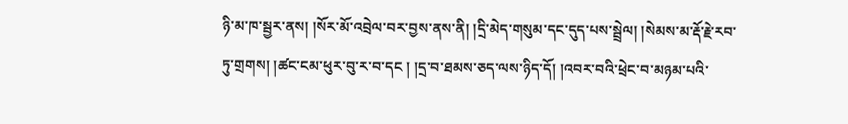ཉི་མ་ཁ་སྦྱར་ནས། །སོར་མོ་འབྲེལ་བར་བྱས་ནས་ནི། །དྲི་མེད་གསུམ་དང་དུད་པས་སྦྲེལ། །སེམས་མ་རྡོ་རྗེ་རབ་ཏུ་གྲགས། །ཚང་ངམ་ཕུར་བུ་ར་བ་དང ། །དྲ་བ་ཐམས་ཅད་ལས་ཉིད་དོ། །འབར་བའི་ཕྲེང་བ་མཉམ་པའི་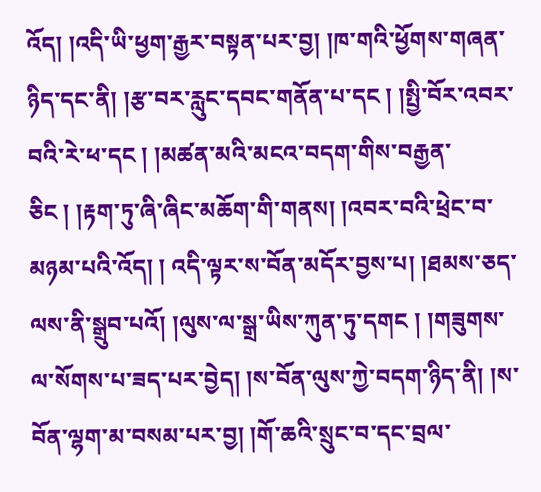འོད། །འདི་ཡི་ཕྱག་རྒྱར་བསྟན་པར་བྱ། །ཁ་གའི་ཕྱོགས་གཞན་ཉིད་དང་ནི། །རྩ་བར་རླུང་དབང་གནོན་པ་དང ། །སྤྱི་བོར་འབར་བའི་རེ་ཕ་དང ། །མཚན་མའི་མངའ་བདག་གིས་བརྒྱན་ཅིང ། །རྟག་ཏུ་ཞི་ཞིང་མཆོག་གི་གནས། །འབར་བའི་ཕྲེང་བ་མཉམ་པའི་འོད། ། འདི་ལྟར་ས་བོན་མདོར་བྱས་པ། །ཐམས་ཅད་ལས་ནི་སྒྲུབ་པའོ། །ལུས་ལ་སྒྲ་ཡིས་ཀུན་ཏུ་དགང ། །གཟུགས་ལ་སོགས་པ་ཟད་པར་བྱེད། །ས་བོན་ལུས་ཀྱེ་བདག་ཉིད་ནི། །ས་བོན་ལྷག་མ་བསམ་པར་བྱ། །གོ་ཆའི་སྲུང་བ་དང་བྲལ་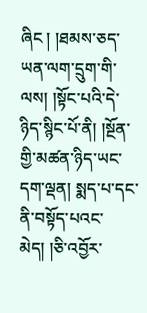ཞིང ། །ཐམས་ཅད་ཡན་ལག་དྲུག་གི་ལས། །སྟོང་པའི་དེ་ཉིད་སྙིང་པོ་ནི། །སྔོན་གྱི་མཚན་ཉིད་ཡང་དག་ལྡན། སྨད་པ་དང་ནི་བསྟོད་པའང་མེད། །ཅི་འབྱོར་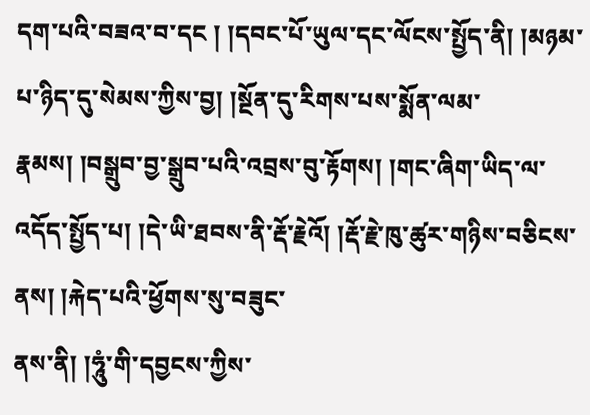དག་པའི་བཟའ་བ་དང ། །དབང་པོ་ཡུལ་དང་ལོངས་སྤྱོད་ནི། །མཉམ་པ་ཉིད་དུ་སེམས་ཀྱིས་བྱ། །སྔོན་དུ་རིགས་པས་སྨོན་ལམ་རྣམས། །བསྒྲུབ་བྱ་སྒྲུབ་པའི་འབྲས་བུ་རྟོགས། །གང་ཞིག་ཡིད་ལ་འདོད་སྤྱོད་པ། །དེ་ཡི་ཐབས་ནི་རྡོ་རྗེའོ། །རྡོ་རྗེ་ཁུ་ཚུར་གཉིས་བཅིངས་ནས། །རྐེད་པའི་ཕྱོགས་སུ་བཟུང་
ནས་ནི། །ཧཱུཾ་གི་དབྱངས་ཀྱིས་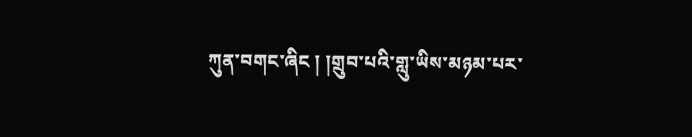ཀུན་བགང་ཞིང ། །གྲུབ་པའི་གླུ་ཡིས་མཉམ་པར་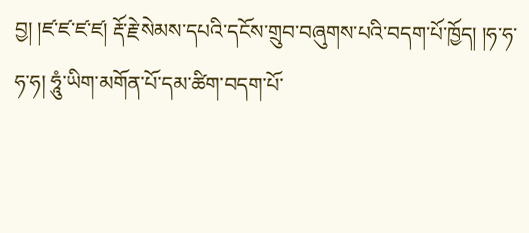བྱ། །ཛ་ཛ་ཛ་ཛ། རྡོ་རྗེ་སེམས་དཔའི་དངོས་གྲུབ་བཞུགས་པའི་བདག་པོ་ཁྱོད། །ཧ་ཧ་ཧ་ཧ། ཧཱུཾ་ཡིག་མགོན་པོ་དམ་ཚིག་བདག་པོ་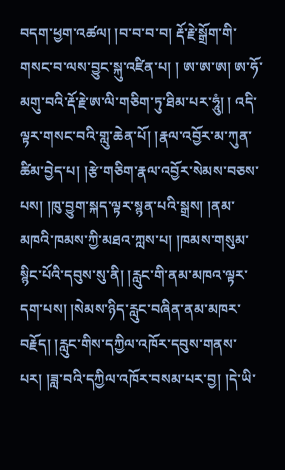བདག་ཕྱག་འཚལ། །བ་བ་བ་བ། རྡོ་རྗེ་སྒྲོག་གི་གསང་བ་ལས་བྱུང་སྐུ་འཛིན་པ། ། ཨ་ཨ་ཨ། ཨ་ཧོ་མགུ་བའི་རྡོ་རྗེ་ཨ་ལི་གཅིག་ཏུ་ཐིམ་པར་ཧཱུཾ། ། འདི་ལྟར་གསང་བའི་གླུ་ཆེན་པོ། །རྣལ་འབྱོར་མ་ཀུན་ཚིམ་བྱེད་པ། །རྩེ་གཅིག་རྣལ་འབྱོར་སེམས་བཅས་པས། །ཁུ་བྱུག་སྐད་ལྟར་སྙན་པའི་སྒྲས། །ནམ་མཁའི་ཁམས་ཀྱི་མཐའ་ཀླས་པ། །ཁམས་གསུམ་སྙིང་པོའི་དབུས་སུ་ནི། །རླུང་གི་ནམ་མཁའ་ལྟར་དག་པས། །སེམས་ཉིད་རླུང་བཞིན་ནམ་མཁར་བརྗོད། །རླུང་གིས་དཀྱིལ་འཁོར་དབུས་གནས་པར། །ཟླ་བའི་དཀྱིལ་འཁོར་བསམ་པར་བྱ། །དེ་ཡི་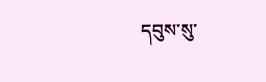དབུས་སུ་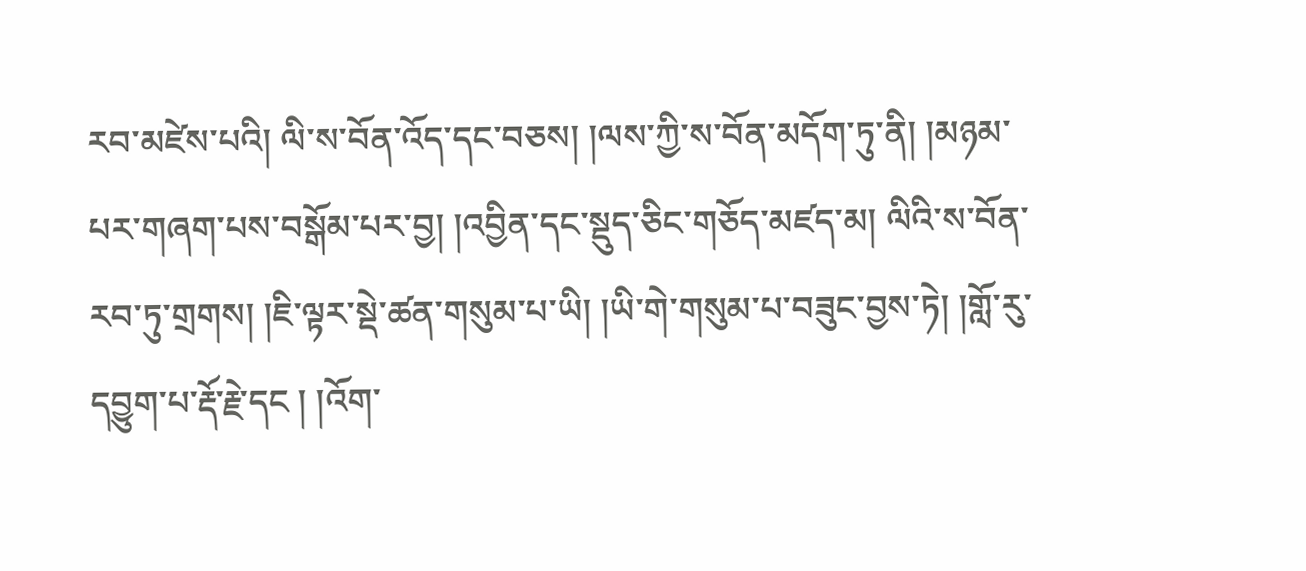རབ་མཛེས་པའི། ལི་ས་བོན་འོད་དང་བཅས། །ལས་ཀྱི་ས་བོན་མདོག་ཏུ་ནི། །མཉམ་པར་གཞག་པས་བསྒོམ་པར་བྱ། །འབྱིན་དང་སྡུད་ཅིང་གཅོད་མཛད་མ། ལིའི་ས་བོན་རབ་ཏུ་གྲགས། །ཇི་ལྟར་སྡེ་ཚན་གསུམ་པ་ཡི། །ཡི་གེ་གསུམ་པ་བཟུང་བྱས་ཏེ། །གློ་རུ་དབྱུག་པ་རྡོ་རྗེ་དང ། །འོག་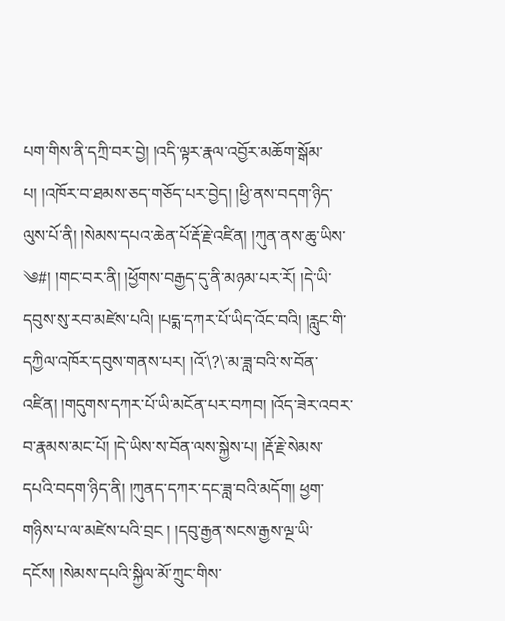པག་གིས་ནི་དཀྲི་བར་བྱེ། །འདི་ལྟར་རྣལ་འབྱོར་མཆོག་སྒོམ་པ། །འཁོར་བ་ཐམས་ཅད་གཅོད་པར་བྱེད། །ཕྱི་ནས་བདག་ཉིད་ལུས་པོ་ནི། །སེམས་དཔའ་ཆེན་པོ་རྡོ་རྗེ་འཛིན། །ཀུན་ནས་ཆུ་ཡིས་
༄#། །གང་བར་ནི། །ཕྱོགས་བརྒྱད་དུ་ནི་མཉམ་པར་རོ། །དེ་ཡི་དབུས་སུ་རབ་མཛེས་པའི། །པདྨ་དཀར་པོ་ཡིད་འོང་བའི། །རླུང་གི་དཀྱིལ་འཁོར་དབུས་གནས་པར། །འོ་\?\་མ་ཟླ་བའི་ས་བོན་འཛིན། །གདུགས་དཀར་པོ་ཡི་མངོན་པར་བཀབ། །འོད་ཟེར་འབར་བ་རྣམས་མང་པོ། །དེ་ཡིས་ས་བོན་ལས་སྐྱེས་པ། །རྡོ་རྗེ་སེམས་དཔའི་བདག་ཉིད་ནི། །ཀུནད་དཀར་དང་ཟླ་བའི་མདོག། ཕྱག་གཉིས་པ་ལ་མཛེས་པའི་བྲང ། །དབུ་རྒྱན་སངས་རྒྱས་ལྔ་ཡི་དངོས། །སེམས་དཔའི་སྐྱིལ་མོ་ཀྲུང་གིས་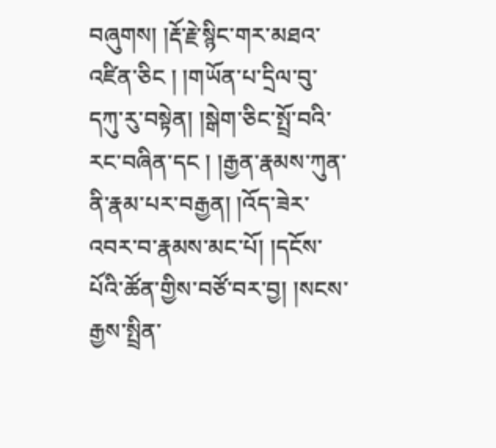བཞུགས། །རྡོ་རྗེ་སྙིང་གར་མཐའ་འཛིན་ཅིང ། །གཡོན་པ་དྲིལ་བུ་དཀུ་རུ་བསྟེན། །སྒེག་ཅིང་སྤྲོ་བའི་རང་བཞིན་དང ། །རྒྱན་རྣམས་ཀུན་ནི་རྣམ་པར་བརྒྱན། །འོད་ཟེར་འབར་བ་རྣམས་མང་པོ། །དངོས་པོའི་ཚོན་གྱིས་བཙོ་བར་བྱ། །སངས་རྒྱས་སྤྲིན་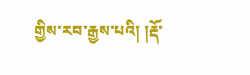གྱིས་རབ་རྒྱས་པའི། །རྡོ་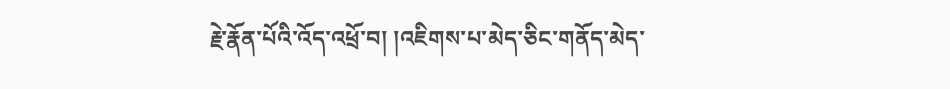རྗེ་རྣོན་པོའི་འོད་འཕྲོ་བ། །འཇིགས་པ་མེད་ཅིང་གནོད་མེད་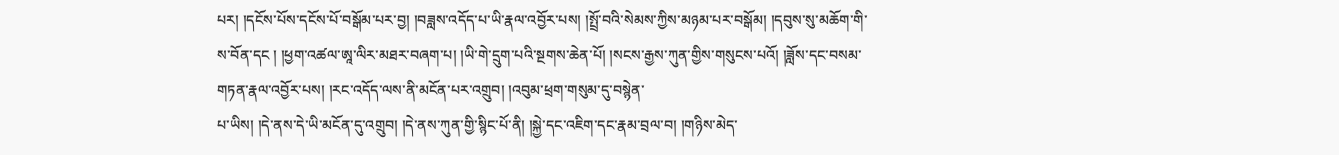པར། །དངོས་པོས་དངོས་པོ་བསྒོམ་པར་བྱ། །བཟླས་འདོད་པ་ཡི་རྣལ་འབྱོར་པས། །སྤྲོ་བའི་སེམས་ཀྱིས་མཉམ་པར་བསྒོམ། །དབུས་སུ་མཆོག་གི་ས་བོན་དང ། །ཕྱག་འཚལ་ཨཱ་ལིར་མཐར་བཞག་པ། །ཡི་གེ་དྲུག་པའི་སྔགས་ཆེན་པོ། །སངས་རྒྱས་ཀུན་གྱིས་གསུངས་པའོ། །ཟློས་དང་བསམ་གཏན་རྣལ་འབྱོར་པས། །རང་འདོད་ལས་ནི་མངོན་པར་འགྲུབ། །འབུམ་ཕྲག་གསུམ་དུ་བསྙེན་
པ་ཡིས། །དེ་ནས་དེ་ཡི་མངོན་དུ་འགྲུབ། །དེ་ནས་ཀུན་གྱི་སྙིང་པོ་ནི། །སྐྱེ་དང་འཇིག་དང་རྣམ་བྲལ་བ། །གཉིས་མེད་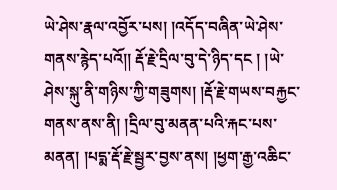ཡེ་ཤེས་རྣལ་འབྱོར་པས། །འདོད་བཞིན་ཡེ་ཤེས་གནས་རྙེད་པའོ།། རྡོ་རྗེ་དྲིལ་བུ་དེ་ཉིད་དང ། །ཡེ་ཤེས་སྐུ་ནི་གཉིས་ཀྱི་གཟུགས། །རྡོ་རྗེ་གཡས་བརྐྱང་གནས་ནས་ནི། །དྲིལ་བུ་མནན་པའི་རྐང་པས་མནན། །པདྨ་རྡོ་རྗེ་སྦྱར་བྱས་ནས། །ཕྱག་རྒྱ་འཆིང་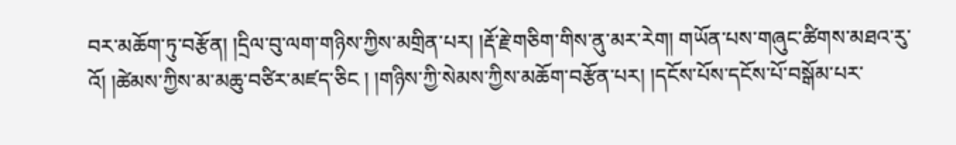བར་མཆོག་ཏུ་བརྩོན། །དྲིལ་བུ་ལག་གཉིས་ཀྱིས་མགྲིན་པར། །རྡོ་རྗེ་གཅིག་གིས་ནུ་མར་རེག། གཡོན་པས་གཞུང་ཚིགས་མཐའ་རུ་འོ། །ཚེམས་ཀྱིས་མ་མཆུ་བཙིར་མཛད་ཅིང ། །གཉིས་ཀྱི་སེམས་ཀྱིས་མཆོག་བརྩོན་པར། །དངོས་པོས་དངོས་པོ་བསྒོམ་པར་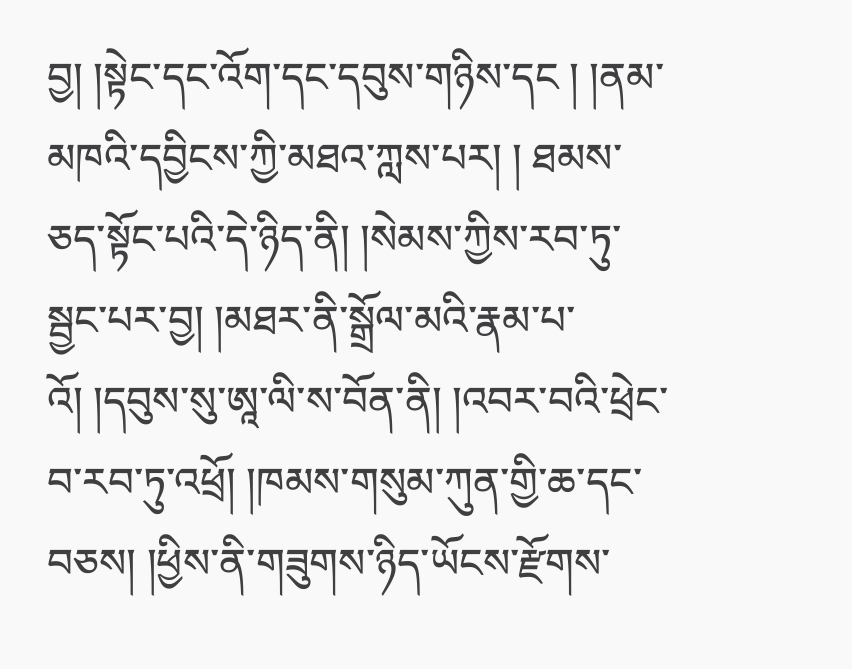བྱ། །སྟེང་དང་འོག་དང་དབུས་གཉིས་དང ། །ནམ་མཁའི་དབྱིངས་ཀྱི་མཐའ་ཀླས་པར། ། ཐམས་ཅད་སྟོང་པའི་དེ་ཉིད་ནི། །སེམས་ཀྱིས་རབ་ཏུ་སྦྱང་པར་བྱ། །མཐར་ནི་སྒྲོལ་མའི་རྣམ་པ་འོ། །དབུས་སུ་ཨཱ་ལི་ས་བོན་ནི། །འབར་བའི་ཕྲེང་བ་རབ་ཏུ་འཕྲོ། །ཁམས་གསུམ་ཀུན་གྱི་ཆ་དང་བཅས། །ཕྱིས་ནི་གཟུགས་ཉིད་ཡོངས་རྫོགས་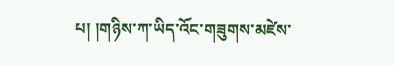པ། །གཉིས་ཀ་ཡིད་འོང་གཟུགས་མཛེས་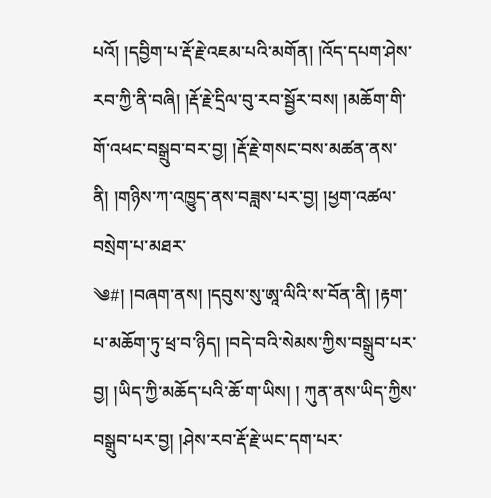པའོ། །དབྱིག་པ་རྡོ་རྗེ་འཇམ་པའི་མགོན། །འོད་དཔག་ཤེས་རབ་ཀྱི་ནི་བཞི། །རྡོ་རྗེ་དྲིལ་བུ་རབ་སྦྱོར་བས། །མཆོག་གི་གོ་འཕང་བསྒྲུབ་བར་བྱ། །རྡོ་རྗེ་གསང་བས་མཚན་ནས་ནི། །གཉིས་ཀ་འཁྱུད་ནས་བཟླས་པར་བྱ། །ཕྱག་འཚལ་བསྲེག་པ་མཐར་
༄#། །བཞག་ནས། །དབུས་སུ་ཨཱ་ལིའི་ས་བོན་ནི། །རྟག་པ་མཆོག་ཏུ་ཕྲ་བ་ཉིད། །བདེ་བའི་སེམས་ཀྱིས་བསྒྲུབ་པར་བྱ། །ཡིད་ཀྱི་མཆོད་པའི་ཆོ་ག་ཡིས། ། ཀུན་ནས་ཡིད་ཀྱིས་བསྒྲུབ་པར་བྱ། །ཤེས་རབ་རྡོ་རྗེ་ཡང་དག་པར་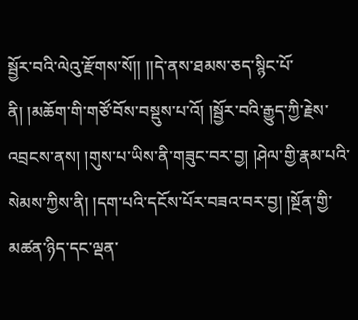སྦྱོར་བའི་ལེའུ་རྫོགས་སོ།། །།དེ་ནས་ཐམས་ཅད་སྙིང་པོ་ནི། །མཆོག་གི་གཙོ་བོས་བསྡུས་པ་འོ། །སྦྱོར་བའི་རྒྱུད་ཀྱི་རྗེས་འབྲངས་ནས། །གུས་པ་ཡིས་ནི་གཟུང་བར་བྱ། །ཤེལ་གྱི་རྣམ་པའི་སེམས་ཀྱིས་ནི། །དག་པའི་དངོས་པོར་བཟའ་བར་བྱ། །སྔོན་གྱི་མཚན་ཉིད་དང་ལྡན་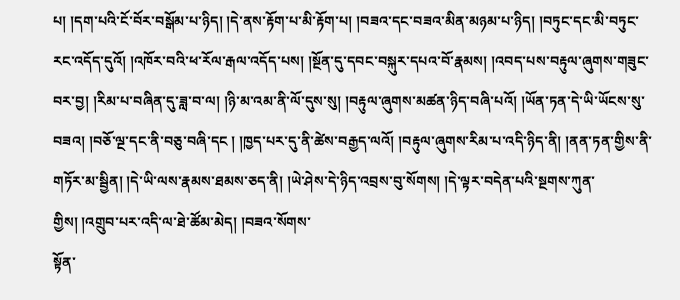པ། །དག་པའི་ངོ་བོར་བསྒོམ་པ་ཉིད། །དེ་ནས་རྟོག་པ་མི་རྟོག་པ། །བཟའ་དང་བཟའ་མིན་མཉམ་པ་ཉིད། །བཏུང་དང་མི་བཏུང་རང་འདོད་དུའོ། །འཁོར་བའི་ཕ་རོལ་རྒལ་འདོད་པས། །སྔོན་དུ་དབང་བསྐུར་དཔའ་བོ་རྣམས། །འབད་པས་བརྟུལ་ཞུགས་གཟུང་བར་བྱ། །རིམ་པ་བཞིན་དུ་ཟླ་བ་ལ། །ཉི་མ་འམ་ནི་ལོ་དུས་སུ། །བརྟུལ་ཞུགས་མཚན་ཉིད་བཞི་པའོ། །ཡོན་ཏན་དེ་ཡི་ཡོངས་སུ་བཟའ། །བཅོ་ལྔ་དང་ནི་བཅུ་བཞི་དང ། །ཁྱད་པར་དུ་ནི་ཚེས་བརྒྱད་ལའོ། །བརྟུལ་ཞུགས་རིམ་པ་འདི་ཉིད་ནི། །ནན་ཏན་གྱིས་ནི་གཏོར་མ་སྦྱིན། །དེ་ཡི་ལས་རྣམས་ཐམས་ཅད་ནི། །ཡེ་ཤེས་དེ་ཉིད་འབྲས་བུ་སོགས། །དེ་ལྟར་བདེན་པའི་སྔགས་ཀུན་གྱིས། །འགྲུབ་པར་འདི་ལ་ཐེ་ཚོམ་མེད། །བཟའ་སོགས་
སྟོན་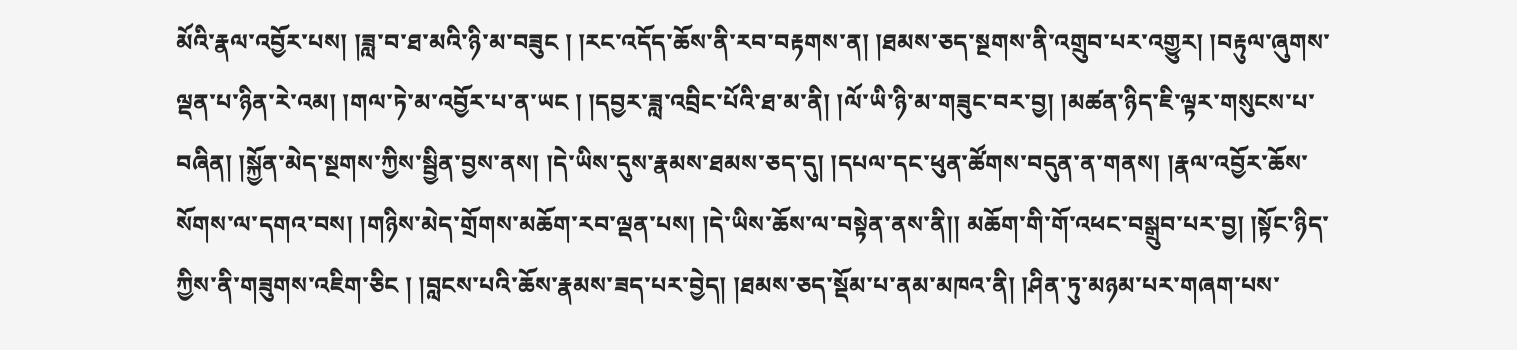མོའི་རྣལ་འབྱོར་པས། །ཟླ་བ་ཐ་མའི་ཉི་མ་བཟུང ། །རང་འདོད་ཆོས་ནི་རབ་བརྟགས་ན། །ཐམས་ཅད་སྔགས་ནི་འགྲུབ་པར་འགྱུར། །བརྟུལ་ཞུགས་ལྡན་པ་ཉིན་རེ་འམ། །གལ་ཏེ་མ་འབྱོར་པ་ན་ཡང ། །དབྱར་ཟླ་འབྲིང་པོའི་ཐ་མ་ནི། །ལོ་ཡི་ཉི་མ་གཟུང་བར་བྱ། །མཚན་ཉིད་ཇི་ལྟར་གསུངས་པ་བཞིན། །སྐྱོན་མེད་སྔགས་ཀྱིས་སྦྱིན་བྱས་ནས། །དེ་ཡིས་དུས་རྣམས་ཐམས་ཅད་དུ། །དཔལ་དང་ཕུན་ཚོགས་བདུན་ན་གནས། །རྣལ་འབྱོར་ཆོས་སོགས་ལ་དགའ་བས། །གཉིས་མེད་གྲོགས་མཆོག་རབ་ལྡན་པས། །དེ་ཡིས་ཆོས་ལ་བསྟེན་ནས་ནི།། མཆོག་གི་གོ་འཕང་བསྒྲུབ་པར་བྱ། །སྟོང་ཉིད་ཀྱིས་ནི་གཟུགས་འཇིག་ཅིང ། །བླངས་པའི་ཆོས་རྣམས་ཟད་པར་བྱེད། །ཐམས་ཅད་སྡོམ་པ་ནམ་མཁའ་ནི། །ཤིན་ཏུ་མཉམ་པར་གཞག་པས་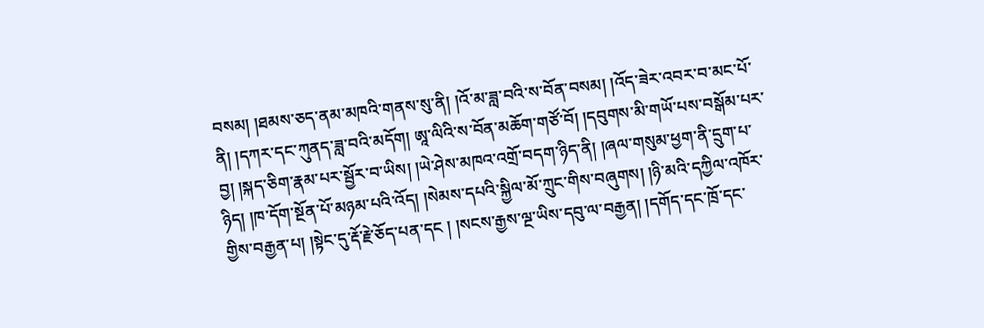བསམ། །ཐམས་ཅད་ནམ་མཁའི་གནས་སུ་ནི། །འོ་མ་ཟླ་བའི་ས་བོན་བསམ། །འོད་ཟེར་འབར་བ་མང་པོ་ནི། །དཀར་དང་ཀུནད་ཟླ་བའི་མདོག། ཨཱ་ལིའི་ས་བོན་མཆོག་གཙོ་བོ། །དབུགས་མི་གཡོ་པས་བསྒོམ་པར་བྱ། །སྐད་ཅིག་རྣམ་པར་སྦྱོར་བ་ཡིས། །ཡེ་ཤེས་མཁའ་འགྲོ་བདག་ཉིད་ནི། །ཞལ་གསུམ་ཕྱག་ནི་དྲུག་པ་ཉིད། །ཁ་དོག་སྔོན་པོ་མཉམ་པའི་འོད། །སེམས་དཔའི་སྐྱིལ་མོ་ཀྲུང་གིས་བཞུགས། །ཉི་མའི་དཀྱིལ་འཁོར་གྱིས་བརྒྱན་པ། །སྟེང་དུ་རྡོ་རྗེ་ཅོད་པན་དང ། །སངས་རྒྱས་ལྔ་ཡིས་དབུ་ལ་བརྒྱན། །དགོད་དང་ཁྲོ་དང་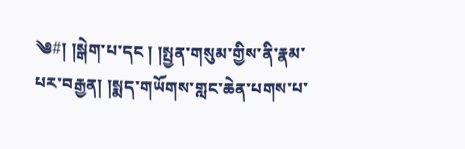༄#། །སྒེག་པ་དང ། །སྤྱན་གསུམ་གྱིས་ནི་རྣམ་པར་བརྒྱན། །སྨད་གཡོགས་གླང་ཆེན་པགས་པ་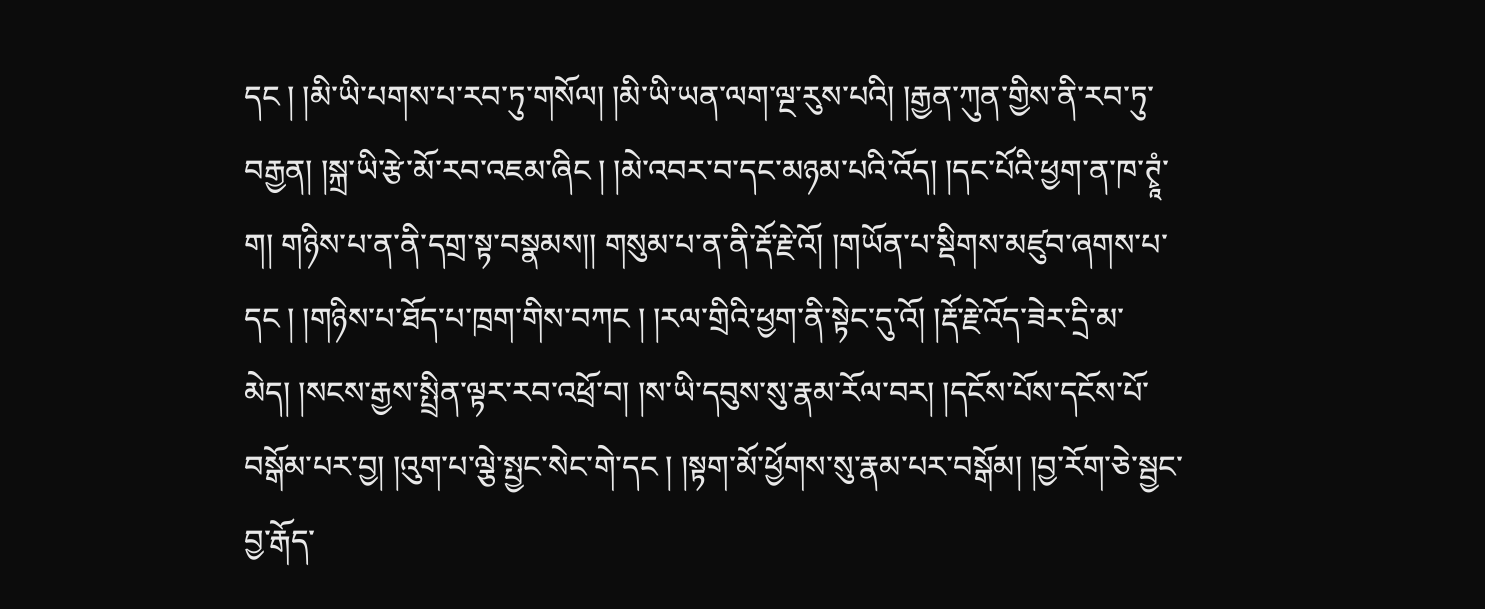དང ། །མི་ཡི་པགས་པ་རབ་ཏུ་གསོལ། །མི་ཡི་ཡན་ལག་ལྔ་རུས་པའི། །རྒྱན་ཀུན་གྱིས་ནི་རབ་ཏུ་བརྒྱན། །སྐྲ་ཡི་རྩེ་མོ་རབ་འཇམ་ཞིང ། །མེ་འབར་བ་དང་མཉམ་པའི་འོད། །དང་པོའི་ཕྱག་ན་ཁ་ཊྭཱཾ་ག། གཉིས་པ་ན་ནི་དགྲ་སྟ་བསྣམས།། གསུམ་པ་ན་ནི་རྡོ་རྗེ་འོ། །གཡོན་པ་སྡིགས་མཛུབ་ཞགས་པ་དང ། །གཉིས་པ་ཐོད་པ་ཁྲག་གིས་བཀང ། །རལ་གྲིའི་ཕྱག་ནི་སྟེང་དུ་འོ། །རྡོ་རྗེ་འོད་ཟེར་དྲི་མ་མེད། །སངས་རྒྱས་སྤྲིན་ལྟར་རབ་འཕྲོ་བ། །ས་ཡི་དབུས་སུ་རྣམ་རོལ་བར། །དངོས་པོས་དངོས་པོ་བསྒོམ་པར་བྱ། །འུག་པ་ལྕེ་སྤྱང་སེང་གེ་དང ། །སྟག་མོ་ཕྱོགས་སུ་རྣམ་པར་བསྒོམ། །བྱ་རོག་ཅེ་སྦྱང་བྱ་རྒོད་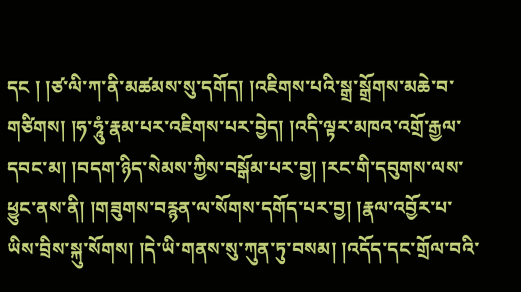དང ། །ཙ་ལི་ཀ་ནི་མཚམས་སུ་དགོད། །འཇིགས་པའི་སྒྲ་སྒྲོགས་མཆེ་བ་གཙིགས། །ཧ་ཧཱུཾ་རྣམ་པར་འཇིགས་པར་བྱེད། །འདི་ལྟར་མཁའ་འགྲོ་རྒྱལ་དབང་མ། །བདག་ཉིད་སེམས་ཀྱིས་བསྒོམ་པར་བྱ། །རང་གི་དབུགས་ལས་ཕྱུང་ནས་ནི། །གཟུགས་བརྙན་ལ་སོགས་དགོད་པར་བྱ། །རྣལ་འབྱོར་པ་ཡིས་བྲིས་སྐུ་སོགས། །དེ་ཡི་གནས་སུ་ཀུན་ཏུ་བསམ། །འདོད་དང་གྲོལ་བའི་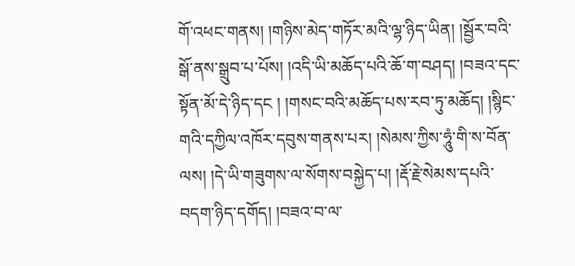གོ་འཕང་གནས། །གཉིས་མེད་གཏོར་མའི་ལྷ་ཉིད་ཡིན། །སྦྱོར་བའི་སྒོ་ནས་སྒྲུབ་པ་པོས། །འདི་ཡི་མཆོད་པའི་ཆོ་ག་བཤད། །བཟའ་དང་
སྟོན་མོ་དེ་ཉིད་དང ། །གསང་བའི་མཆོད་པས་རབ་ཏུ་མཆོད། །སྙིང་གའི་དཀྱིལ་འཁོར་དབུས་གནས་པར། །སེམས་ཀྱིས་ཧཱུཾ་གི་ས་བོན་ལས། །དེ་ཡི་གཟུགས་ལ་སོགས་བསྐྱེད་པ། །རྡོ་རྗེ་སེམས་དཔའི་བདག་ཉིད་དགོད། །བཟའ་བ་ལ་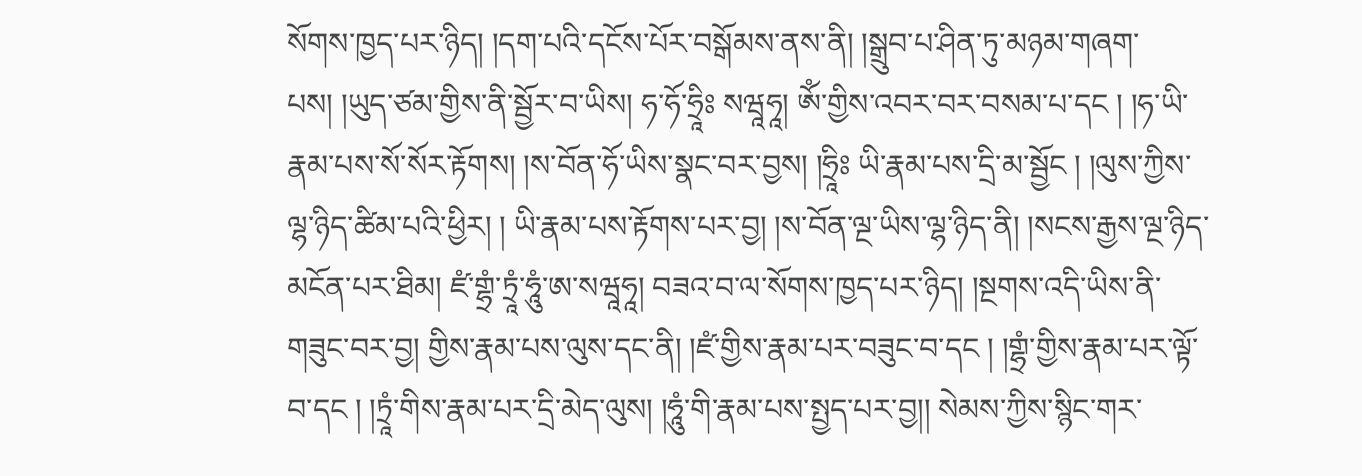སོགས་ཁྱད་པར་ཉིད། །དག་པའི་དངོས་པོར་བསྒོམས་ནས་ནི། །སྒྲུབ་པ་ཤིན་ཏུ་མཉམ་གཞག་པས། །ཡུད་ཙམ་གྱིས་ནི་སྦྱོར་བ་ཡིས། ཧ་ཧོ་ཧྲཱིཿ སཝཱཧཱ། ཨོཾ་གྱིས་འབར་བར་བསམ་པ་དང ། །ཧ་ཡི་རྣམ་པས་སོ་སོར་རྟོགས། །ས་བོན་ཧོ་ཡིས་སྣང་བར་བྱས། །ཧྲཱིཿ ཡི་རྣམ་པས་དྲི་མ་སྦྱོང ། །ལུས་ཀྱིས་ལྷ་ཉིད་ཚིམ་པའི་ཕྱིར། ། ཡི་རྣམ་པས་རྟོགས་པར་བྱ། །ས་བོན་ལྔ་ཡིས་ལྷ་ཉིད་ནི། །སངས་རྒྱས་ལྔ་ཉིད་མངོན་པར་ཐིམ། ཛཾ་གྷྲཾ་ཏྲཱཾ་ཧཱུཾ་ཨ་སཝཱཧཱ། བཟའ་བ་ལ་སོགས་ཁྱད་པར་ཉིད། །སྔགས་འདི་ཡིས་ནི་གཟུང་བར་བྱ། གྱིས་རྣམ་པས་ལུས་དང་ནི། །ཛཾ་གྱིས་རྣམ་པར་བཟུང་བ་དང ། །གྷྲཾ་གྱིས་རྣམ་པར་ལྟོ་བ་དང ། །ཏྲཱཾ་གིས་རྣམ་པར་དྲི་མེད་ལུས། །ཧཱུཾ་གི་རྣམ་པས་སྤྱད་པར་བྱ།། སེམས་ཀྱིས་སྙིང་གར་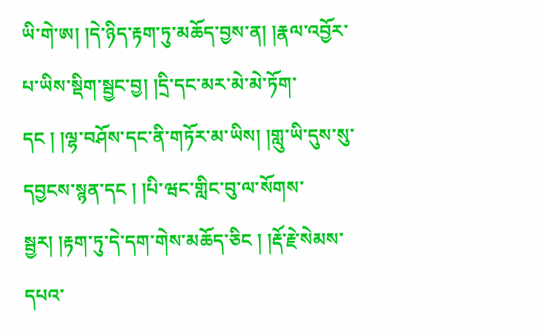ཡི་གེ་ཨ། །དེ་ཉིད་རྟག་ཏུ་མཆོད་བྱས་ན། །རྣལ་འབྱོར་པ་ཡིས་སྡིག་སྦྱང་བྱ། །དྲི་དང་མར་མེ་མེ་ཏོག་དང ། །ལྷ་བཤོས་དང་ནི་གཏོར་མ་ཡིས། །གླུ་ཡི་དུས་སུ་དབྱངས་སྙན་དང ། །པི་ཝང་གླིང་བུ་ལ་སོགས་སྦྱར། །རྟག་ཏུ་དེ་དག་གེས་མཆོད་ཅིང ། །རྡོ་རྗེ་སེམས་དཔའ་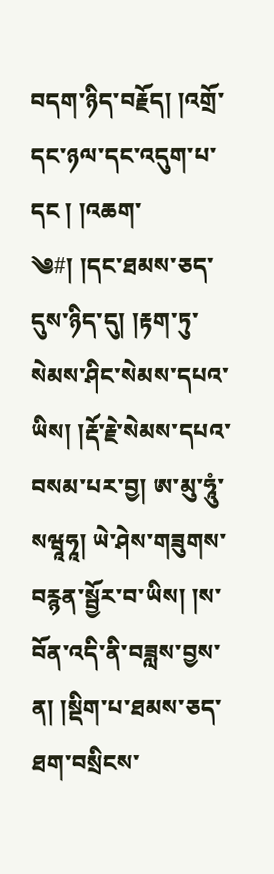བདག་ཉིད་བརྗོད། །འགྲོ་དང་ཉལ་དང་འདུག་པ་དང ། །འཆག་
༄#། །དང་ཐམས་ཅད་དུས་ཉིད་དུ། །རྟག་ཏུ་སེམས་ཤིང་སེམས་དཔའ་ཡིས། །རྡོ་རྗེ་སེམས་དཔའ་བསམ་པར་བྱ། ཨ་མུ་ཧཱུཾ་སཝཱཧཱ། ཡེ་ཤེས་གཟུགས་བརྙན་སྦྱོར་བ་ཡིས། །ས་བོན་འདི་ནི་བཟླས་བྱས་ན། །སྡིག་པ་ཐམས་ཅད་ཐག་བསྲིངས་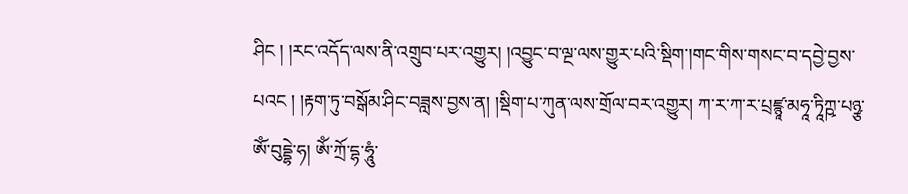ཤིང ། །རང་འདོད་ལས་ནི་འགྲུབ་པར་འགྱུར། །འབྱུང་བ་ལྔ་ལས་གྱུར་པའི་སྡིག་།གང་གིས་གསང་བ་དབྱེ་བྱས་པའང ། །རྟག་ཏུ་བསྒོམ་ཤིང་བཟླས་བྱས་ན། །སྡིག་པ་ཀུན་ལས་གྲོལ་བར་འགྱུར། ཀ་ར་ཀ་ར་པྲཛྙཱ་མཧཱ་ཏཱིཀྵ་པཉྩ་ཨོཾ་བུདྡྷེ་ཧ། ཨོཾ་ཀྲོ་དྷ་ཧཱུཾ་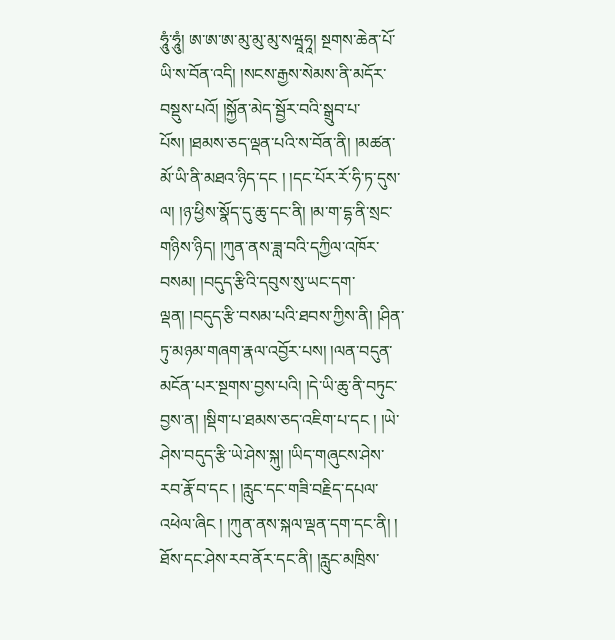ཧཱུཾ་ཧཱུཾ། ཨ་ཨ་ཨ་མུ་མུ་མུ་སཝཱཧཱ། སྔགས་ཆེན་པོ་ཡི་ས་བོན་འདི། །སངས་རྒྱས་སེམས་ནི་མདོར་བསྡུས་པའོ། །སྐྱོན་མེད་སྦྱོར་བའི་སྒྲུབ་པ་པོས། །ཐམས་ཅད་ལྡན་པའི་ས་བོན་ནི། །མཚན་མོ་ཡི་ནི་མཐའ་ཉིད་དང ། །དང་པོར་རོ་ཧི་ཏ་དུས་ལ། །ཉ་ཕྱིས་སྣོད་དུ་ཆུ་དང་ནི། །མ་ག་དྷ་ནི་སྲང་གཉིས་ཉིད། །ཀུན་ནས་ཟླ་བའི་དཀྱིལ་འཁོར་བསམ། །བདུད་རྩིའི་དབུས་སུ་ཡང་དག་ལྡན། །བདུད་རྩི་བསམ་པའི་ཐབས་ཀྱིས་ནི། །ཤིན་ཏུ་མཉམ་གཞག་རྣལ་འབྱོར་པས། །ལན་བདུན་མངོན་པར་སྔགས་བྱས་པའི། །དེ་ཡི་ཆུ་ནི་བཏུང་བྱས་ན། །སྡིག་པ་ཐམས་ཅད་འཇིག་པ་དང ། །ཡེ་ཤེས་བདུད་རྩི་ཡེ་ཤེས་སྐུ། །ཡིད་གཞུངས་ཤེས་རབ་རྣོ་བ་དང ། །རླུང་དང་གཟི་བརྗིད་དཔལ་འཕེལ་ཞིང ། །ཀུན་ནས་སྐལ་ལྡན་དག་དང་ནི། །
ཐོས་དང་ཤེས་རབ་ནོར་དང་ནི། །རླུང་མཁྲིས་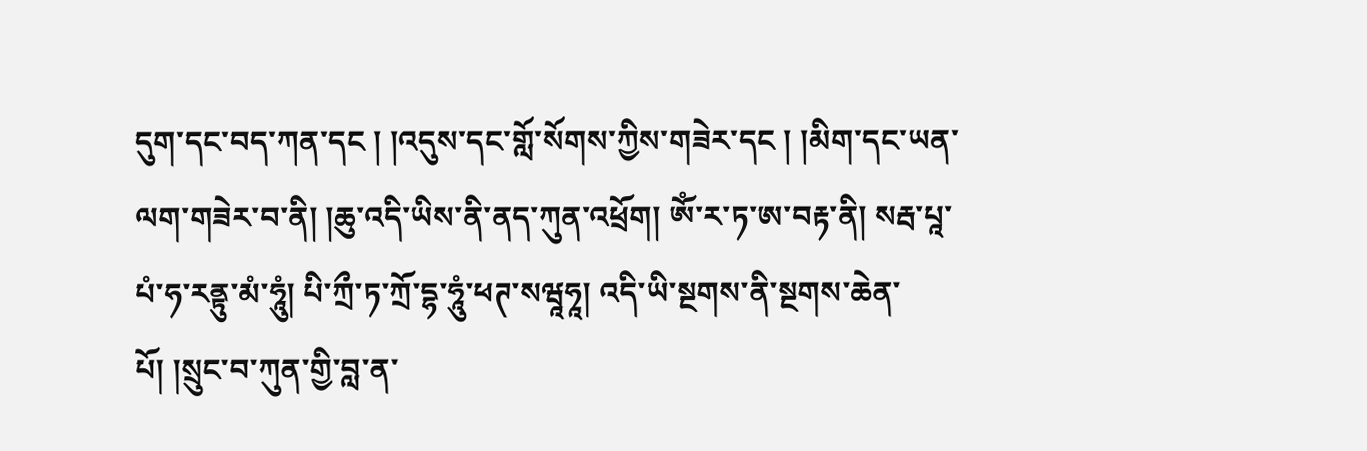དུག་དང་བད་ཀན་དང ། །འདུས་དང་གློ་སོགས་ཀྱིས་གཟེར་དང ། །མིག་དང་ཡན་ལག་གཟེར་བ་ནི། །ཆུ་འདི་ཡིས་ནི་ནད་ཀུན་འཕྲོག། ཨོཾ་ར་ཏ་ཨ་བརྟ་ནི། སརྦ་པཱ་པཾ་ཧ་རནྟུ་མཾ་ཧཱུཾ། པི་ཀྲྀ་ཏ་ཀྲོ་དྷ་ཧཱུཾ་ཕཊ་སཝཱཧཱ། འདི་ཡི་སྔགས་ནི་སྔགས་ཆེན་པོ། །སྲུང་བ་ཀུན་གྱི་བླ་ན་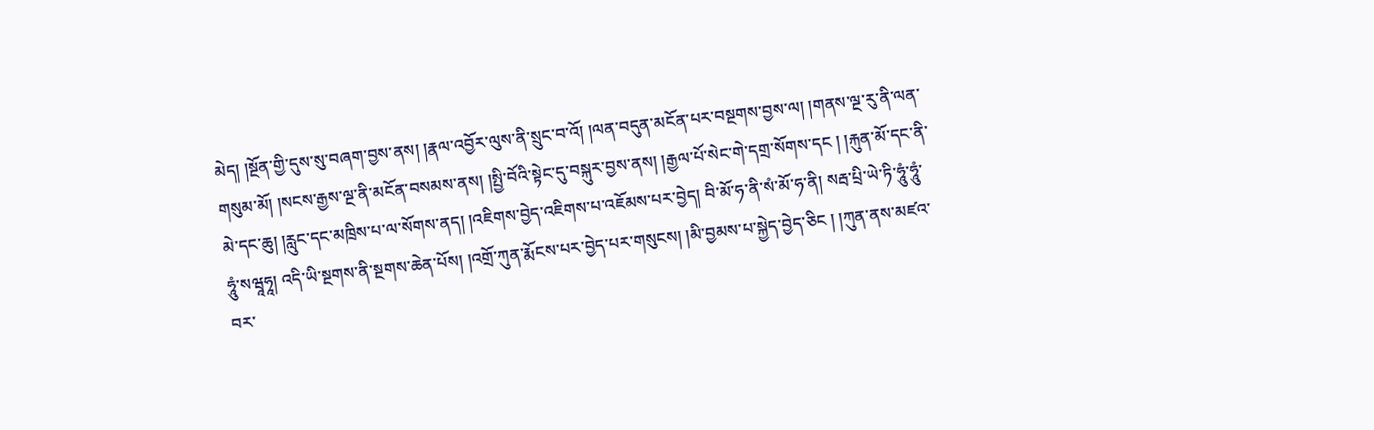མེད། །སྔོན་གྱི་དུས་སུ་བཞག་བྱས་ནས། །རྣལ་འབྱོར་ལུས་ནི་སྲུང་བ་འོ། །ལན་བདུན་མངོན་པར་བསྔགས་བྱས་ལ། །གནས་ལྔ་རུ་ནི་ལན་གསུམ་མོ། །སངས་རྒྱས་ལྔ་ནི་མངོན་བསམས་ནས། །སྤྱི་བོའི་སྟེང་དུ་བསྐུར་བྱས་ནས། །རྒྱལ་པོ་སེང་གེ་དགྲ་སོགས་དང ། །རྐུན་མོ་དང་ནི་མེ་དང་ཆུ། །རླུང་དང་མཁྲིས་པ་ལ་སོགས་ནད། །འཇིགས་བྱེད་འཇིགས་པ་འཇོམས་པར་བྱེད། བི་མོ་ཧ་ནི་སཾ་མོ་ཧ་ནི། སརྦ་པྲི་ཡེ་ཏི་ཧཱུཾ་ཧཱུཾ་ཧཱུཾ་སཝཱཧཱ། འདི་ཡི་སྔགས་ནི་སྔགས་ཆེན་པོས། །འགྲོ་ཀུན་རྨོངས་པར་བྱེད་པར་གསུངས། །མི་བྱམས་པ་སྐྱེད་བྱེད་ཅིང ། །ཀུན་ནས་མཛའ་བར་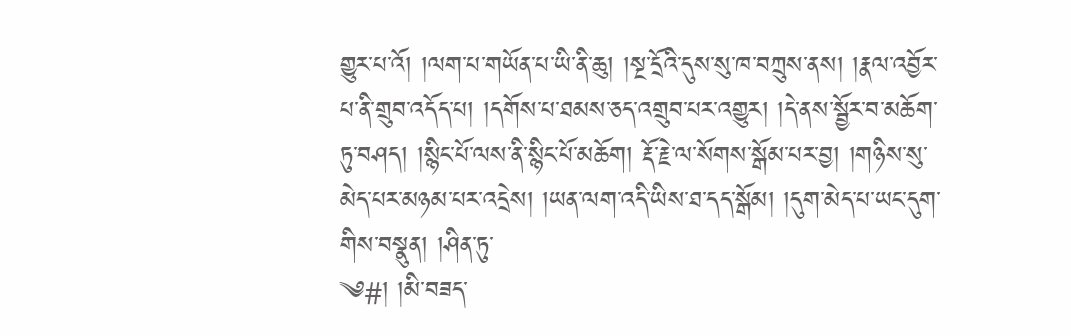གྱུར་པ་འོ། །ལག་པ་གཡོན་པ་ཡི་ནི་ཆུ། །སྔ་དྲོའི་དུས་སུ་ཁ་བཀྲུས་ནས། །རྣལ་འབྱོར་པ་ནི་གྲུབ་འདོད་པ། །དགོས་པ་ཐམས་ཅད་འགྲུབ་པར་འགྱུར། །དེ་ནས་སྦྱོར་བ་མཆོག་ཏུ་བཤད། །སྙིང་པོ་ལས་ནི་སྙིང་པོ་མཆོག། རྡོ་རྗེ་ལ་སོགས་སྒོམ་པར་བྱ། །གཉིས་སུ་མེད་པར་མཉམ་པར་འདྲེས། །ཡན་ལག་འདི་ཡིས་ཐ་དད་སྒོམ། །དུག་མེད་པ་ཡང་དུག་གིས་བསྣུན། །ཤིན་ཏུ་
༄#། །མི་བཟད་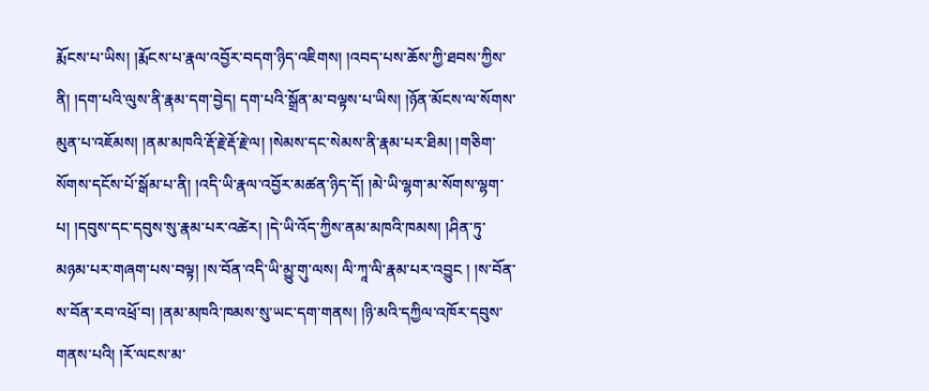རྨོངས་པ་ཡིས། །རྨོངས་པ་རྣལ་འབྱོར་བདག་ཉིད་འཇིགས། །འབད་པས་ཆོས་ཀྱི་ཐབས་ཀྱིས་ནི། །དག་པའི་ལུས་ནི་རྣམ་དག་བྱེད། དག་པའི་སྒྲོན་མ་བལྟས་པ་ཡིས། །ཉོན་མོངས་ལ་སོགས་མུན་པ་འཇོམས། །ནམ་མཁའི་རྡོ་རྗེ་རྡོ་རྗེ་ལ། །སེམས་དང་སེམས་ནི་རྣམ་པར་ཐིམ། །གཅིག་སོགས་དངོས་པོ་སྒོམ་པ་ནི། །འདི་ཡི་རྣལ་འབྱོར་མཚན་ཉིད་དོ། །མེ་ཡི་ལྷག་མ་སོགས་ལྷག་པ། །དབུས་དང་དབུས་སུ་རྣམ་པར་འཚེར། །དེ་ཡི་འོད་ཀྱིས་ནམ་མཁའི་ཁམས། །ཤིན་ཏུ་མཉམ་པར་གཞག་པས་བལྟ། །ས་བོན་འདི་ཡི་མྱུ་གུ་ལས། ལི་ཀཱ་ལི་རྣམ་པར་འབྱུང ། །ས་བོན་ས་བོན་རབ་འཕྲོ་བ། །ནམ་མཁའི་ཁམས་སུ་ཡང་དག་གནས། །ཉི་མའི་དཀྱིལ་འཁོར་དབུས་གནས་པའི། །རོ་ལངས་མ་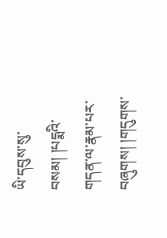ཡི་དབུས་སུ་བསམ། །པདྨའི་གདན་ལ་རྣམ་པར་བཞུགས། །གདུགས་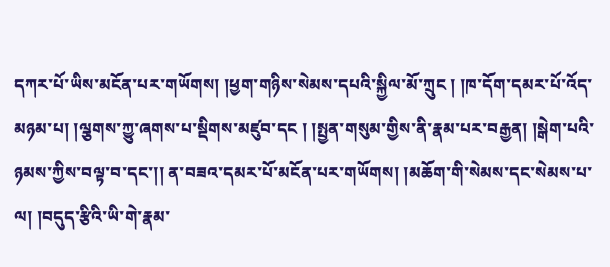དཀར་པོ་ཡིས་མངོན་པར་གཡོགས། །ཕྱག་གཉིས་སེམས་དཔའི་སྐྱིལ་མོ་ཀྲུང ། །ཁ་དོག་དམར་པོ་འོད་མཉམ་པ། །ལྕགས་ཀྱུ་ཞགས་པ་སྡིགས་མཛུབ་དང ། །སྤྱན་གསུམ་གྱིས་ནི་རྣམ་པར་བརྒྱན། །སྒེག་པའི་ཉམས་ཀྱིས་བལྟ་བ་དང་།། ན་བཟའ་དམར་པོ་མངོན་པར་གཡོགས། །མཆོག་གི་སེམས་དང་སེམས་པ་ལ། །བདུད་རྩིའི་ཡི་གེ་རྣམ་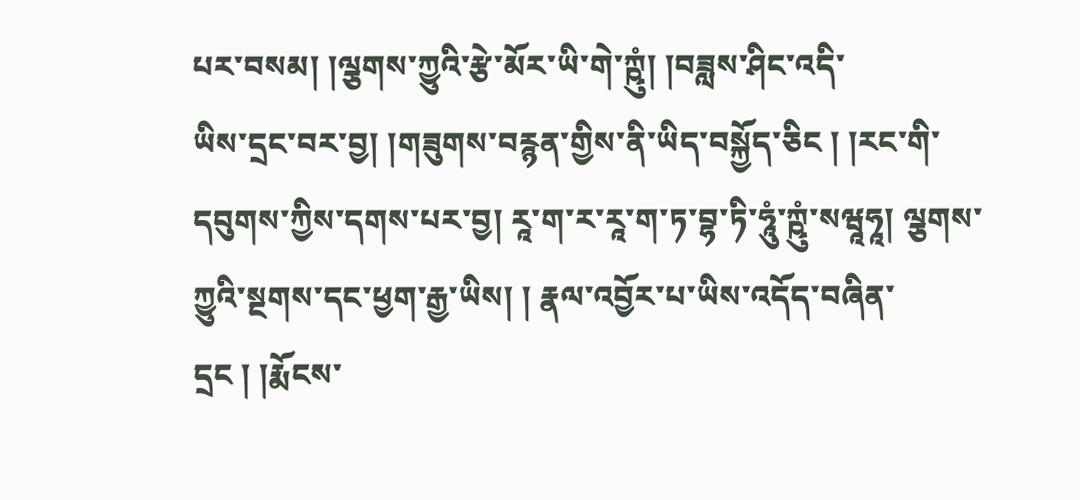པར་བསམ། །ལྕགས་ཀྱུའི་རྩེ་མོར་ཡི་གེ་ཀྵུཾ། །བཟླས་ཤིང་འདི་
ཡིས་དྲང་བར་བྱ། །གཟུགས་བརྙན་གྱིས་ནི་ཡིད་བསྐྱོད་ཅིང ། །རང་གི་དབུགས་ཀྱིས་དགས་པར་བྱ། རཱ་ག་ར་རཱ་ག་ཏ་བྷ་ཏི་ཧཱུཾ་ཀྵུཾ་སཝཱཧཱ། ལྕགས་ཀྱུའི་སྔགས་དང་ཕྱག་རྒྱ་ཡིས། ། རྣལ་འབྱོར་པ་ཡིས་འདོད་བཞིན་དྲང ། །རྨོངས་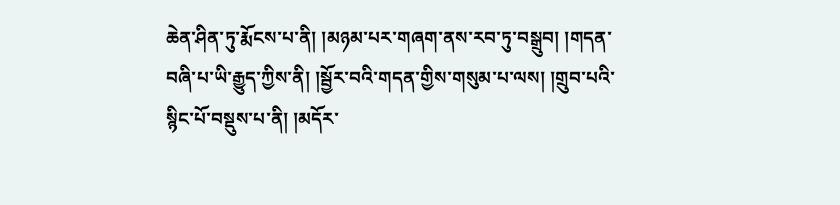ཆེན་ཤིན་ཏུ་རྨོངས་པ་ནི། །མཉམ་པར་གཞག་ནས་རབ་ཏུ་བསྒྲུབ། །གདན་བཞི་པ་ཡི་རྒྱུད་ཀྱིས་ནི། །སྦྱོར་བའི་གདན་གྱིས་གསུམ་པ་ལས། །གྲུབ་པའི་སྙིང་པོ་བསྡུས་པ་ནི། །མདོར་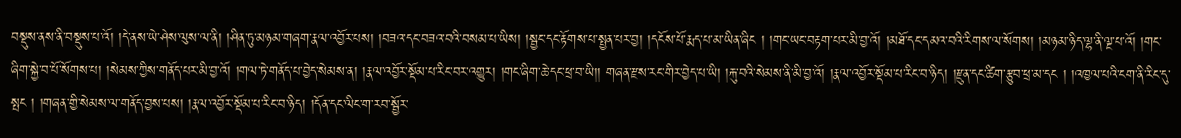བསྡུས་ནས་ནི་བསྡུས་པ་འོ། །དེ་ནས་ཡེ་ཤེས་ལུས་ལ་ནི། །ཤིན་ཏུ་མཉམ་གཞག་རྣལ་འབྱོར་པས། །བཟའ་དང་བཟའ་བའི་བསམ་པ་ཡིས། །སྦྱང་དང་རྟོགས་པ་སྤྱན་པར་བྱ། །དངོས་པོ་རྨད་པ་མ་ཡིན་ཞིང ། །གང་ཡང་བརྟག་པར་མི་བྱ་འོ། །མཐོ་དང་དམའ་བའི་རིགས་ལ་སོགས། །མཉམ་ཉིད་ལྷ་ནི་ལྔ་པ་འོ། །གང་ཞིག་སྐྱེ་བ་པོ་སོགས་པ། །སེམས་ཀྱིས་གནོད་པར་མི་བྱ་འོ། །གལ་ཏེ་གནོད་པ་བྱེད་སེམས་ན། །རྣལ་འབྱོར་སྡོམ་པ་རིང་བར་འགྱུར། །གང་ཞིག་ཆེ་དང་ཕྲ་བ་ཡི།། གཞན་རྫས་རང་གིར་བྱེད་པ་ཡི། །རྐུ་བའི་སེམས་ནི་མི་བྱ་འོ། །རྣལ་འབྱོར་སྡོམ་པ་རིང་བ་ཉིད། །རྫུན་དང་ཚིག་རྩུབ་ཕྲ་མ་དང ། །འཁྱལ་པའི་ངག་ནི་རིང་དུ་སྤང ། །གཞན་གྱི་སེམས་ལ་གནོད་བྱས་པས། །རྣལ་འབྱོར་སྡོམ་པ་རིང་བ་ཉིད། །དོན་དང་ལིང་ག་རབ་སྦྱོར་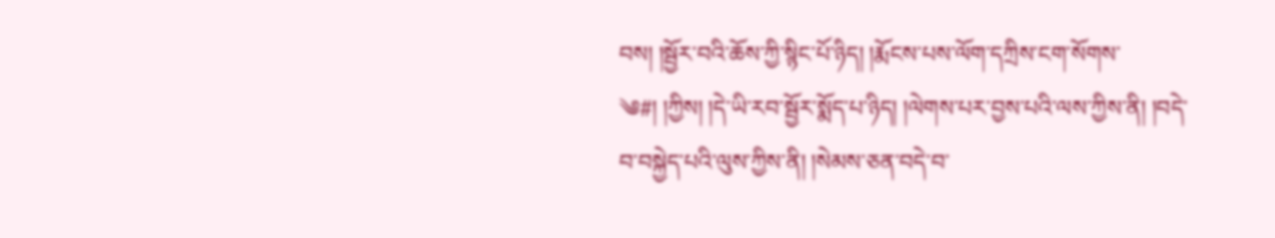བས། །སྦྱོར་བའི་ཆོས་ཀྱི་སྙིང་པོ་ཉིད། །རྨོངས་པས་ལོག་དཀྲིས་ངག་སོགས་
༄#། །ཀྱིས། །དེ་ཡི་རབ་སྦྱོར་སྨོད་པ་ཉིད། །ལེགས་པར་བྱས་པའི་ལས་ཀྱིས་ནི། །བདེ་བ་བསྐྱེད་པའི་ལུས་ཀྱིས་ནི། །སེམས་ཅན་བདེ་བ་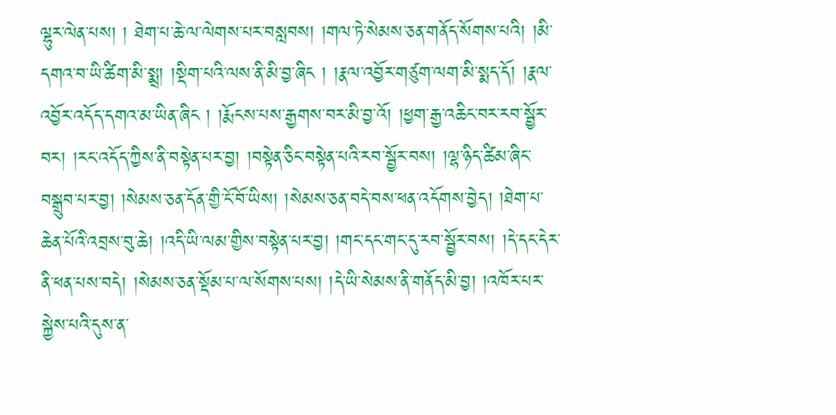ལྷུར་ལེན་པས། ། ཐེག་པ་ཆེ་ལ་ལེགས་པར་བསླབས། །གལ་ཏེ་སེམས་ཅན་གནོད་སོགས་པའི། །མི་དགའ་བ་ཡི་ཚིག་མི་སྨྲ། །སྡིག་པའི་ལས་ནི་མི་བྱ་ཞིང ། །རྣལ་འབྱོར་གཙུག་ལག་མི་སྨད་དོ། །རྣལ་འབྱོར་འདོད་དགའ་མ་ཡིན་ཞིང ། །རྨོངས་པས་རྒྱགས་བར་མི་བྱ་འོ། །ཕྱག་རྒྱ་འཆིང་བར་རབ་སྦྱོར་བར། །རང་འདོད་ཀྱིས་ནི་བསྟེན་པར་བྱ། །བསྟེན་ཅིང་བསྟེན་པའི་རབ་སྦྱོར་བས། །ལྷ་ཉིད་ཚིམ་ཞིང་བསྒྲུབ་པར་བྱ། །སེམས་ཅན་དོན་གྱི་ངོ་བོ་ཡིས། །སེམས་ཅན་བདེ་བས་ཕན་འདོགས་བྱེད། །ཐེག་པ་ཆེན་པོའི་འབྲས་བུ་ཆེ། །འདི་ཡི་ལམ་གྱིས་བསྟེན་པར་བྱ། །གང་དང་གང་དུ་རབ་སྦྱོར་བས། །དེ་དང་དེར་ནི་ཕན་པས་བདེ། །སེམས་ཅན་སྡོམ་པ་ལ་སོགས་པས། །དེ་ཡི་སེམས་ནི་གནོད་མི་བྱ། །འཁོར་པར་སྐྱེས་པའི་དུས་ན་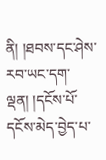ནི། །ཐབས་དང་ཤེས་རབ་ཡང་དག་ལྡན། །དངོས་པོ་དངོས་མེད་བྱེད་པ་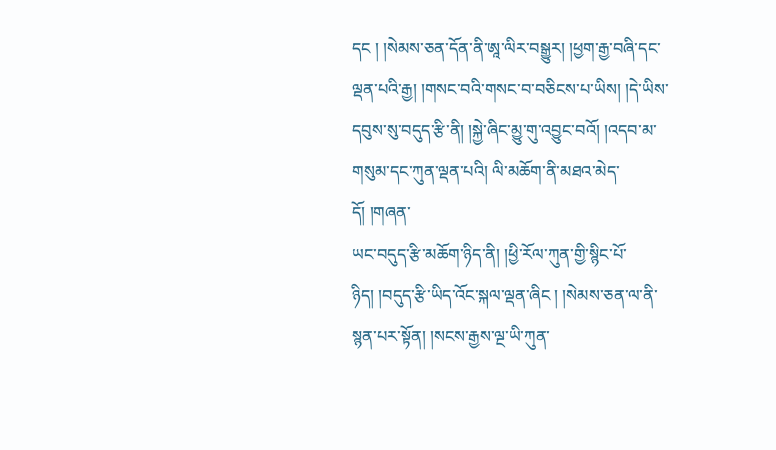དང ། །སེམས་ཅན་དོན་ནི་ཨཱ་ལིར་བསྒྱུར། །ཕྱག་རྒྱ་བཞི་དང་ལྡན་པའི་རྒྱ། །གསང་བའི་གསང་བ་བཅིངས་པ་ཡིས། །དེ་ཡིས་དབུས་སུ་བདུད་རྩི་ནི། །སྐྱེ་ཞིང་མྱུ་གུ་འབྱུང་བའོ། །འདབ་མ་གསུམ་དང་ཀུན་ལྡན་པའི། ལི་མཆོག་ནི་མཐའ་མེད་དོ། །གཞན་
ཡང་བདུད་རྩི་མཆོག་ཉིད་ནི། །ཕྱི་རོལ་ཀུན་གྱི་སྙིང་པོ་ཉིད། །བདུད་རྩི་ཡིད་འོང་སྐལ་ལྡན་ཞིང ། །སེམས་ཅན་ལ་ནི་སྙན་པར་སྟོན། །སངས་རྒྱས་ལྔ་ཡི་ཀུན་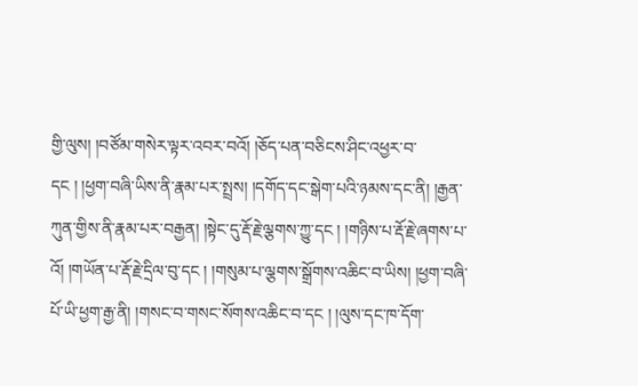གྱི་ལུས། །བཙོམ་གསེར་ལྟར་འབར་བའོ། །ཅོད་པན་བཅིངས་ཤིང་འཕྱར་བ་དང ། །ཕྱག་བཞི་ཡིས་ནི་རྣམ་པར་སྤྲས། །དགོད་དང་སྒེག་པའི་ཉམས་དང་ནི། །རྒྱན་ཀུན་གྱིས་ནི་རྣམ་པར་བརྒྱན། །སྟེང་དུ་རྡོ་རྗེ་ལྕགས་ཀྱུ་དང ། །གཉིས་པ་རྡོ་རྗེ་ཞགས་པ་འོ། །གཡོན་པ་རྡོ་རྗེ་དྲིལ་བུ་དང ། །གསུམ་པ་ལྕགས་སྒྲོགས་འཆིང་བ་ཡིས། །ཕྱག་བཞི་པོ་ཡི་ཕྱག་རྒྱ་ནི། །གསང་བ་གསང་སོགས་འཆིང་བ་དང ། །ལུས་དང་ཁ་དོག་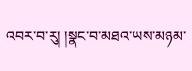འབར་བ་རུ། །སྣང་བ་མཐའ་ཡས་མཉམ་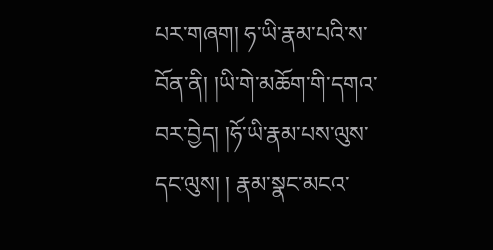པར་གཞག། ཧ་ཡི་རྣམ་པའི་ས་བོན་ནི། །ཡི་གེ་མཆོག་གི་དགའ་བར་བྱེད། །ཧོ་ཡི་རྣམ་པས་ལུས་དང་ལུས། ། རྣམ་སྣང་མངའ་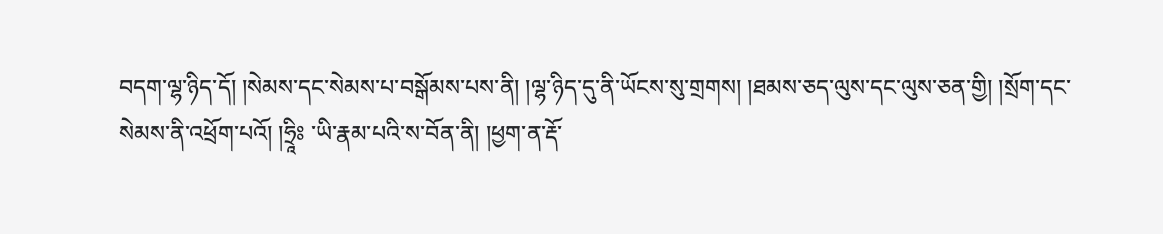བདག་ལྷ་ཉིད་དོ། །སེམས་དང་སེམས་པ་བསྒོམས་པས་ནི། །ལྷ་ཉིད་དུ་ནི་ཡོངས་སུ་གྲགས། །ཐམས་ཅད་ལུས་དང་ལུས་ཅན་གྱི། །སྲོག་དང་སེམས་ནི་འཕྲོག་པའོ། །ཧྲཱིཿ ་ཡི་རྣམ་པའི་ས་བོན་ནི། །ཕྱག་ན་རྡོ་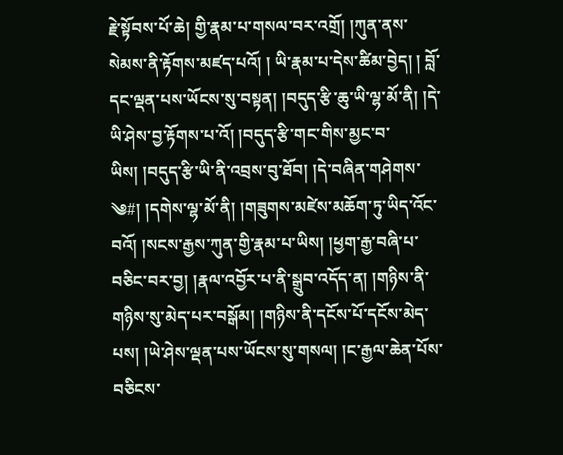རྗེ་སྟོབས་པོ་ཆེ། གྱི་རྣམ་པ་གསལ་བར་འགྲོ། །ཀུན་ནས་སེམས་ནི་རྟོགས་མཛད་པའོ། ། ཡི་རྣམ་པ་དེས་ཚིམ་བྱེད། ། བློ་དང་ལྡན་པས་ཡོངས་སུ་བསྟན། །བདུད་རྩི་ཆུ་ཡི་ལྷ་མོ་ནི། །དེ་ཡི་ཤེས་བྱ་རྟོགས་པ་འོ། །བདུད་རྩི་གང་གིས་མྱང་བ་ཡིས། །བདུད་རྩི་ཡི་ནི་འབྲས་བུ་ཐོབ། །དེ་བཞིན་གཤེགས་
༄#། །དགེས་ལྷ་མོ་ནི། །གཟུགས་མཛེས་མཆོག་ཏུ་ཡིད་འོང་བའོ། །སངས་རྒྱས་ཀུན་གྱི་རྣམ་པ་ཡིས། །ཕྱག་རྒྱ་བཞི་པ་བཅིང་བར་བྱ། །རྣལ་འབྱོར་པ་ནི་སྒྲུབ་འདོད་ན། །གཉིས་ནི་གཉིས་སུ་མེད་པར་བསྒོམ། །གཉིས་ནི་དངོས་པོ་དངོས་མེད་པས། །ཡེ་ཤེས་ལྡན་པས་ཡོངས་སུ་གསལ། །ང་རྒྱལ་ཆེན་པོས་བཅིངས་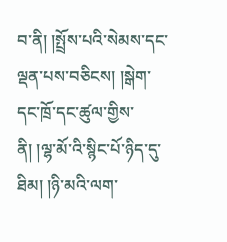བ་ནི། །སྤྲོས་པའི་སེམས་དང་ལྡན་པས་བཅིངས། །སྒེག་དང་ཁྲོ་དང་ཚུལ་གྱིས་ནི། །ལྷ་མོ་འི་སྙིང་པོ་ཉིད་དུ་ཐིམ། །ཉི་མའི་ལག་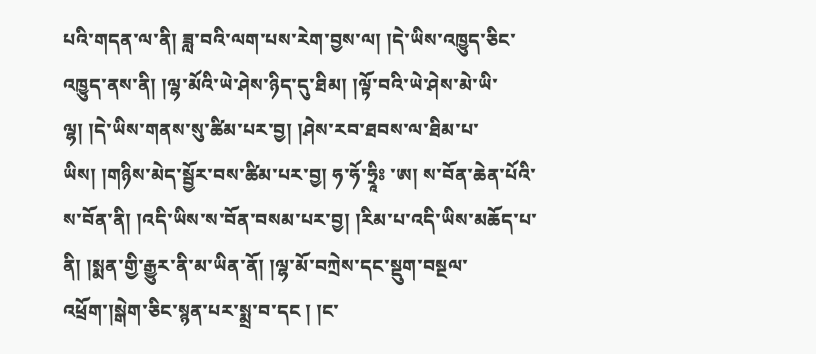པའི་གདན་ལ་ནི། ཟླ་བའི་ལག་པས་རེག་བྱས་ལ། །དེ་ཡིས་འཁྱུད་ཅིང་འཁྱུད་ནས་ནི། །ལྷ་མོའི་ཡེ་ཤེས་ཉིད་དུ་ཐིམ། །ལྟོ་བའི་ཡེ་ཤེས་མེ་ཡི་ལྷ། །དེ་ཡིས་གནས་སུ་ཚིམ་པར་བྱ། །ཤེས་རབ་ཐབས་ལ་ཐིམ་པ་ཡིས། །གཉིས་མེད་སྦྱོར་བས་ཚིམ་པར་བྱ། ཧ་ཧོ་ཧྲཱིཿ ་ཨ། ས་བོན་ཆེན་པོའི་ས་བོན་ནི། །འདི་ཡིས་ས་བོན་བསམ་པར་བྱ། །རིམ་པ་འདི་ཡིས་མཆོད་པ་ནི། །སྨན་གྱི་རྒྱུར་ནི་མ་ཡིན་ནོ། །ལྷ་མོ་བཀྲེས་དང་སྡུག་བསྔལ་འཕྲོག་།སྒེག་ཅིང་སྙན་པར་སྨྲ་བ་དང ། །ང་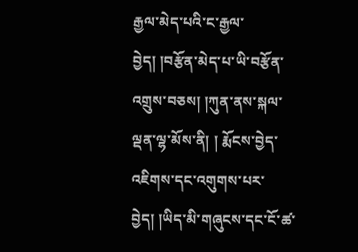རྒྱལ་མེད་པའི་ང་རྒྱལ་བྱེད། །བརྩོན་མེད་པ་ཡི་བརྩོན་འགྲུས་བཅས། །ཀུན་ནས་སྐལ་ལྡན་ལྷ་མོས་ནི། ། རྨོངས་བྱེད་འཇིགས་དང་འགུགས་པར་བྱེད། །ཡིད་མི་གཞུངས་དང་ངོ་ཚ་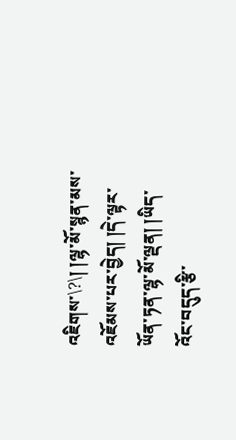འཇིགས་\?\། །ལྷ་མོ་སྙན་མས་འཇོམས་པར་བྱེད། །དེ་ལྟར་ཡོན་ཏན་ལྷ་མོ་ལྡན། །ཡིད་འོང་བདུད་རྩི་